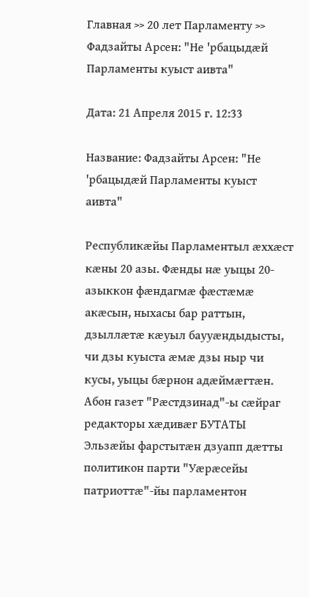Главная >> 20 лет Парламенту >> Фадзайты Арсен: "Не 'рбацыдæй Парламенты куыст аивта"

Дата: 21 Апреля 2015 г. 12:33

Название: Фадзайты Арсен: "Не 'рбацыдæй Парламенты куыст аивта"

Республикæйы Парламентыл æххæст кæны 20 азы. Фæнды нæ уыцы 20-азыккон фæндагмæ фæстæмæ акæсын, ныхасы бар раттын, дзыллæтæ кæуыл баууæндыдысты, чи дзы куыста æмæ дзы ныр чи кусы, уыцы бæрнон адæймæгтæн. Абон газет "Рæстдзинад"-ы сæйраг редакторы хæдивæг БУТАТЫ Эльзæйы фарстытæн дзуапп дæтты политикон парти "Уæрæсейы патриоттæ"-йы парламентон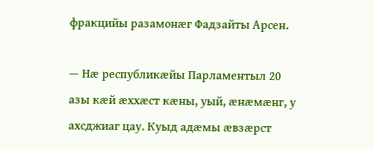фракцийы разамонæг Фадзайты Арсен.

— Нæ республикæйы Парламентыл 20 азы кæй æххæст кæны, уый, æнæмæнг, у ахсджиаг цау. Куыд адæмы æвзæрст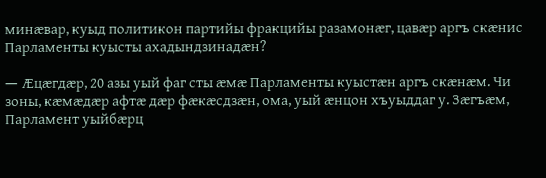минæвар, куыд политикон партийы фракцийы разамонæг, цавæр аргъ скæнис Парламенты куысты ахадындзинадæн?

— Æцæгдæр, 20 азы уый фаг сты æмæ Парламенты куыстæн аргъ скæнæм. Чи зоны, кæмæдæр афтæ дæр фæкæсдзæн, ома, уый æнцон хъуыддаг у. Зæгъæм, Парламент уыйбæрц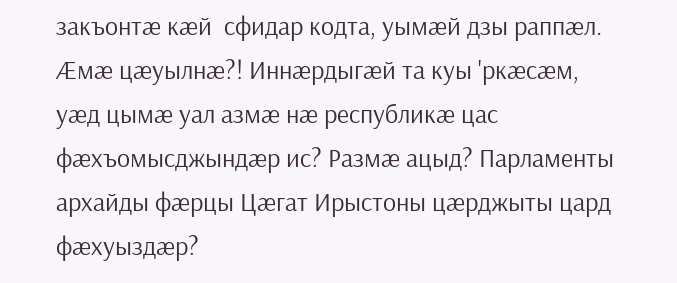закъонтæ кæй  сфидар кодта, уымæй дзы раппæл. Æмæ цæуылнæ?! Иннæрдыгæй та куы 'ркæсæм, уæд цымæ уал азмæ нæ республикæ цас фæхъомысджындæр ис? Размæ ацыд? Парламенты архайды фæрцы Цæгат Ирыстоны цæрджыты цард фæхуыздæр?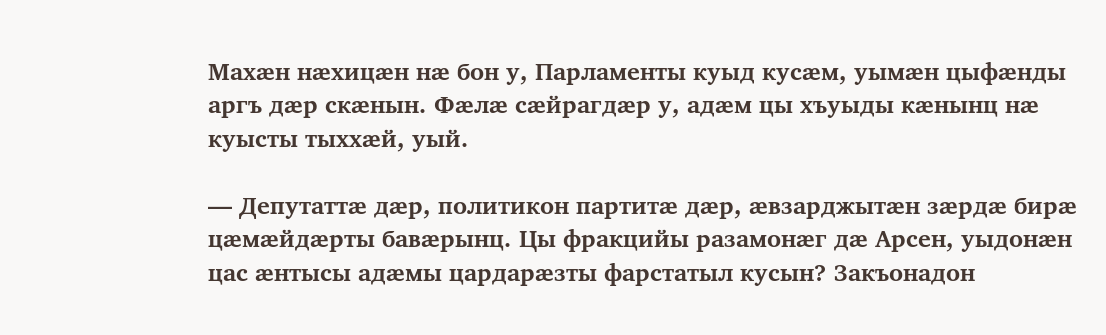Махæн нæхицæн нæ бон у, Парламенты куыд кусæм, уымæн цыфæнды аргъ дæр скæнын. Фæлæ сæйрагдæр у, адæм цы хъуыды кæнынц нæ куысты тыххæй, уый.

— Депутаттæ дæр, политикон партитæ дæр, æвзарджытæн зæрдæ бирæ цæмæйдæрты бавæрынц. Цы фракцийы разамонæг дæ Арсен, уыдонæн цас æнтысы адæмы цардарæзты фарстатыл кусын? Закъонадон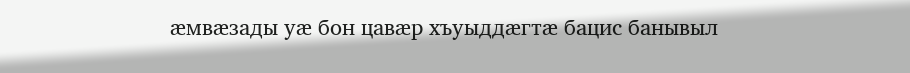æмвæзады уæ бон цавæр хъуыддæгтæ бацис банывыл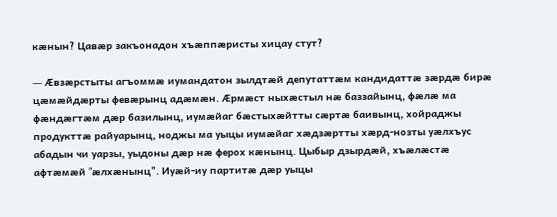кæнын? Цавæр закъонадон хъæппæристы хицау стут?

— Æвзæрстыты агъоммæ иумандатон зылдтæй депутаттæм кандидаттæ зæрдæ бирæ цæмæйдæрты февæрынц адæмæн. Æрмæст ныхæстыл нæ баззайынц, фæлæ ма фæндæгтæм дæр базилынц, иумæйаг бæстыхæйтты сæртæ баивынц, хойраджы продукттæ райуарынц, ноджы ма уыцы иумæйаг хæдзæртты хæрд-нозты уæлхъус абадын чи уарзы, уыдоны дæр нæ ферох кæнынц. Цыбыр дзырдæй, хъæлæстæ афтæмæй "æлхæнынц". Иуæй-иу партитæ дæр уыцы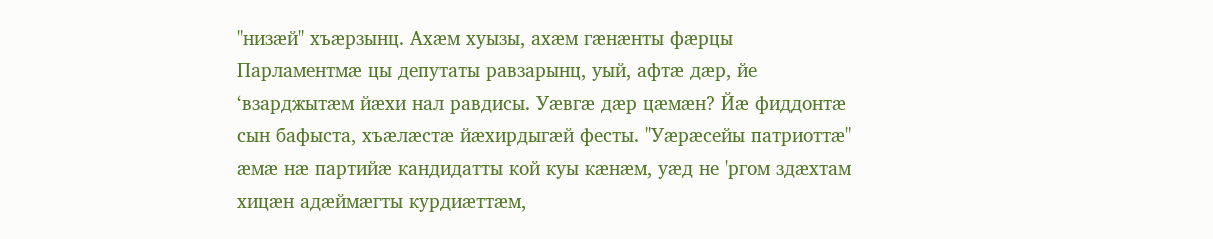"низæй" хъæрзынц. Ахæм хуызы, ахæм гæнæнты фæрцы Парламентмæ цы депутаты равзарынц, уый, афтæ дæр, йе ‘взарджытæм йæхи нал равдисы. Уæвгæ дæр цæмæн? Йæ фиддонтæ сын бафыста, хъæлæстæ йæхирдыгæй фесты. "Уæрæсейы патриоттæ" æмæ нæ партийæ кандидатты кой куы кæнæм, уæд не 'ргом здæхтам хицæн адæймæгты курдиæттæм,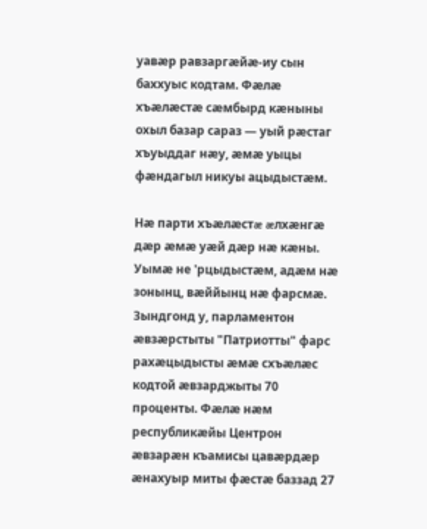уавæр равзаргæйæ-иу сын баххуыс кодтам. Фæлæ хъæлæстæ сæмбырд кæныны охыл базар сараз — уый рæстаг хъуыддаг нæу, æмæ уыцы фæндагыл никуы ацыдыстæм.

Нæ парти хъæлæстæ æлхæнгæ дæр æмæ уæй дæр нæ кæны. Уымæ не 'рцыдыстæм, адæм нæ зонынц, вæййынц нæ фарсмæ. Зындгонд у, парламентон æвзæрстыты "Патриотты" фарс рахæцыдысты æмæ схъæлæс кодтой æвзарджыты 70 проценты. Фæлæ нæм республикæйы Центрон æвзарæн къамисы цавæрдæр æнахуыр миты фæстæ баззад 27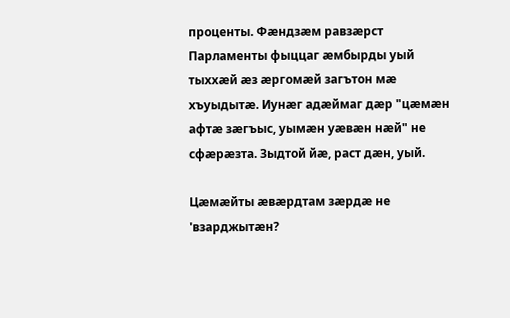проценты. Фæндзæм равзæрст Парламенты фыццаг æмбырды уый тыххæй æз æргомæй загътон мæ хъуыдытæ. Иунæг адæймаг дæр "цæмæн афтæ зæгъыс, уымæн уæвæн нæй" не сфæрæзта. Зыдтой йæ, раст дæн, уый.

Цæмæйты æвæрдтам зæрдæ не 'взарджытæн?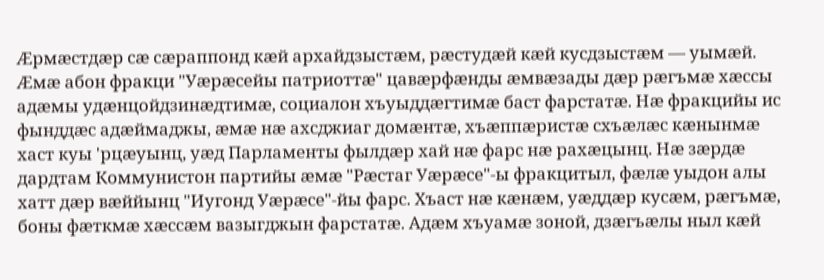Æрмæстдæр сæ сæраппонд кæй архайдзыстæм, рæстудæй кæй кусдзыстæм — уымæй. Æмæ абон фракци "Уæрæсейы патриоттæ" цавæрфæнды æмвæзады дæр рæгъмæ хæссы адæмы удæнцойдзинæдтимæ, социалон хъуыддæгтимæ баст фарстатæ. Нæ фракцийы ис фынддæс адæймаджы, æмæ нæ ахсджиаг домæнтæ, хъæппæристæ схъæлæс кæнынмæ хаст куы 'рцæуынц, уæд Парламенты фылдæр хай нæ фарс нæ рахæцынц. Нæ зæрдæ дардтам Коммунистон партийы æмæ "Рæстаг Уæрæсе"-ы фракцитыл, фæлæ уыдон алы хатт дæр вæййынц "Иугонд Уæрæсе"-йы фарс. Хъаст нæ кæнæм, уæддæр кусæм, рæгъмæ, боны фæткмæ хæссæм вазыгджын фарстатæ. Адæм хъуамæ зоной, дзæгъæлы ныл кæй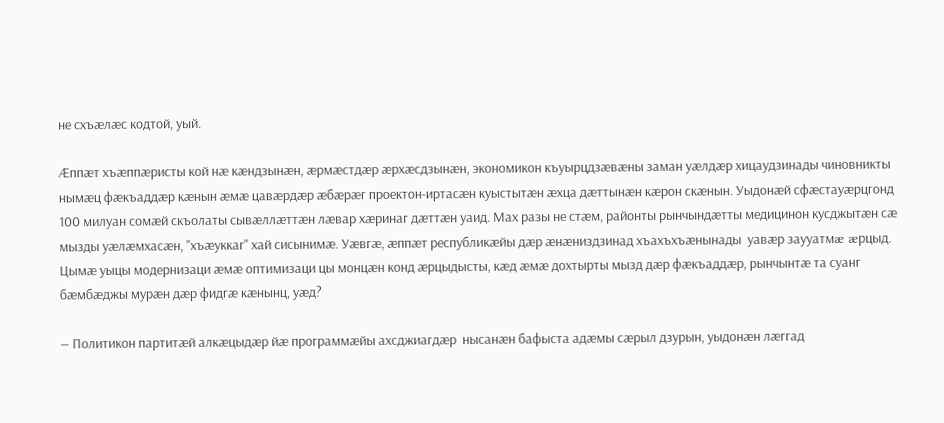не схъæлæс кодтой, уый.

Æппæт хъæппæристы кой нæ кæндзынæн, æрмæстдæр æрхæсдзынæн, экономикон къуырцдзæвæны заман уæлдæр хицаудзинады чиновникты нымæц фæкъаддæр кæнын æмæ цавæрдæр æбæрæг проектон-иртасæн куыстытæн æхца дæттынæн кæрон скæнын. Уыдонæй сфæстауæрцгонд 100 милуан сомæй скъолаты сывæллæттæн лæвар хæринаг дæттæн уаид. Мах разы не стæм, районты рынчындæтты медицинон кусджытæн сæ мызды уæлæмхасæн, "хъæуккаг" хай сисынимæ. Уæвгæ, æппæт республикæйы дæр æнæниздзинад хъахъхъæнынады  уавæр заууатмæ æрцыд. Цымæ уыцы модернизаци æмæ оптимизаци цы монцæн конд æрцыдысты, кæд æмæ дохтырты мызд дæр фæкъаддæр, рынчынтæ та суанг бæмбæджы мурæн дæр фидгæ кæнынц, уæд?

— Политикон партитæй алкæцыдæр йæ программæйы ахсджиагдæр  нысанæн бафыста адæмы сæрыл дзурын, уыдонæн лæггад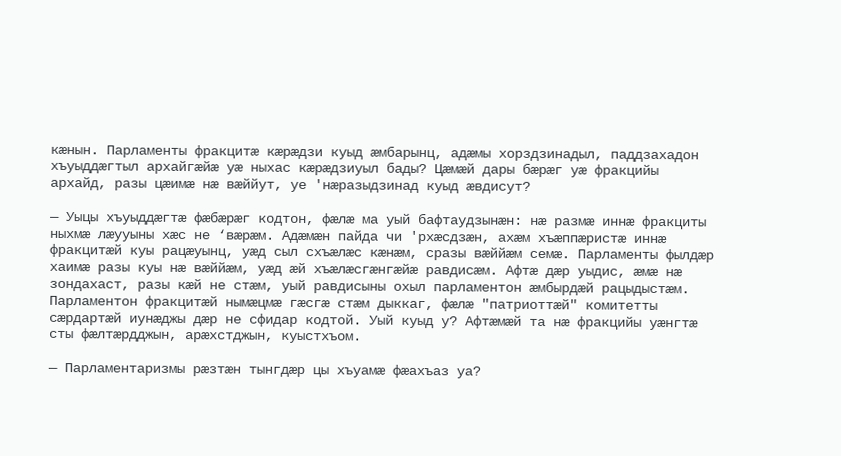кæнын. Парламенты фракцитæ кæрæдзи куыд æмбарынц, адæмы хорздзинадыл, паддзахадон хъуыддæгтыл архайгæйæ уæ ныхас кæрæдзиуыл бады? Цæмæй дары бæрæг уæ фракцийы архайд, разы цæимæ нæ вæййут, уе 'нæразыдзинад куыд æвдисут?

— Уыцы хъуыддæгтæ фæбæрæг кодтон, фæлæ ма уый бафтаудзынæн: нæ размæ иннæ фракциты ныхмæ лæууыны хæс не ‘вæрæм. Адæмæн пайда чи 'рхæсдзæн, ахæм хъæппæристæ иннæ фракцитæй куы рацæуынц, уæд сыл схъæлæс кæнæм, сразы вæййæм семæ. Парламенты фылдæр хаимæ разы куы нæ вæййæм, уæд æй хъæлæсгæнгæйæ равдисæм. Афтæ дæр уыдис, æмæ нæ зондахаст, разы кæй не стæм, уый равдисыны охыл парламентон æмбырдæй рацыдыстæм. Парламентон фракцитæй нымæцмæ гæсгæ стæм дыккаг, фæлæ "патриоттæй" комитетты сæрдартæй иунæджы дæр не сфидар кодтой. Уый куыд у? Афтæмæй та нæ фракцийы уæнгтæ сты фæлтæрдджын, арæхстджын, куыстхъом.

— Парламентаризмы рæзтæн тынгдæр цы хъуамæ фæахъаз уа?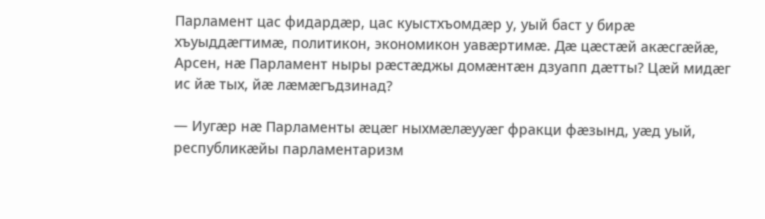Парламент цас фидардæр, цас куыстхъомдæр у, уый баст у бирæ хъуыддæгтимæ, политикон, экономикон уавæртимæ. Дæ цæстæй акæсгæйæ, Арсен, нæ Парламент ныры рæстæджы домæнтæн дзуапп дæтты? Цæй мидæг ис йæ тых, йæ лæмæгъдзинад?

— Иугæр нæ Парламенты æцæг ныхмæлæууæг фракци фæзынд, уæд уый, республикæйы парламентаризм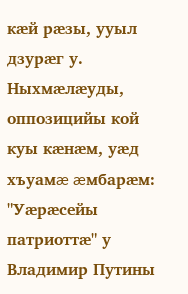кæй рæзы, ууыл дзурæг у. Ныхмæлæуды, оппозицийы кой куы кæнæм, уæд хъуамæ æмбарæм: "Уæрæсейы патриоттæ" у Владимир Путины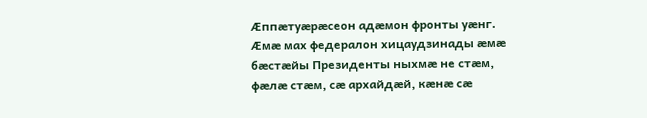Æппæтуæрæсеон адæмон фронты уæнг. Æмæ мах федералон хицаудзинады æмæ бæстæйы Президенты ныхмæ не стæм, фæлæ стæм, сæ архайдæй, кæнæ сæ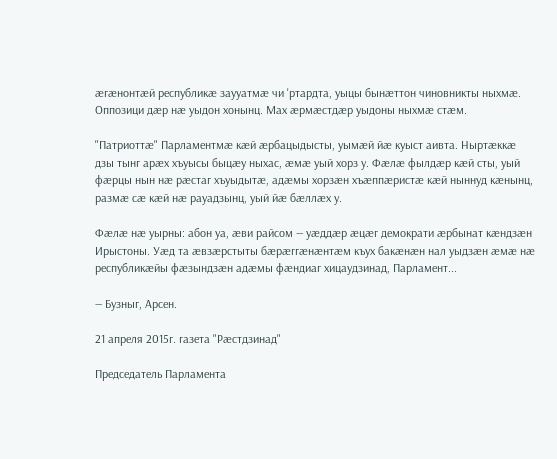æгæнонтæй республикæ заууатмæ чи 'ртардта, уыцы бынæттон чиновникты ныхмæ. Оппозици дæр нæ уыдон хонынц. Мах æрмæстдæр уыдоны ныхмæ стæм.

"Патриоттæ" Парламентмæ кæй æрбацыдысты, уымæй йæ куыст аивта. Ныртæккæ дзы тынг арæх хъуысы быцæу ныхас, æмæ уый хорз у. Фæлæ фылдæр кæй сты, уый фæрцы нын нæ рæстаг хъуыдытæ, адæмы хорзæн хъæппæристæ кæй ныннуд кæнынц, размæ сæ кæй нæ рауадзынц, уый йæ бæллæх у.

Фæлæ нæ уырны: абон уа, æви райсом — уæддæр æцæг демократи æрбынат кæндзæн Ирыстоны. Уæд та æвзæрстыты бæрæггæнæнтæм къух бакæнæн нал уыдзæн æмæ нæ республикæйы фæзындзæн адæмы фæндиаг хицаудзинад, Парламент...

— Бузныг, Арсен.

21 апреля 2015г. газета "Рæстдзинад"

Председатель Парламента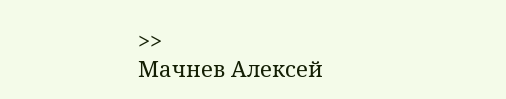>>
Мачнев Алексей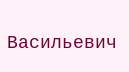Васильевич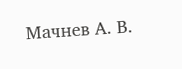Мачнев А. В.